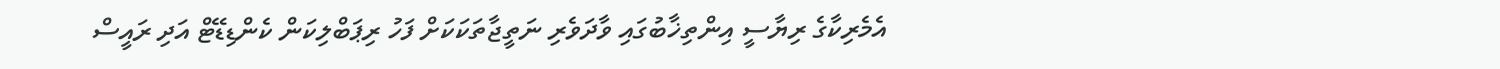އެމެރިކާގެ ރިޔާސީ އިންތިޚާބުގައި ވާދަވެރި ނަތީޖާތަކަކަށް ފަހު ރިޕަބްލިކަން ކެންޑިޑޭޓް އަދި ރައީސް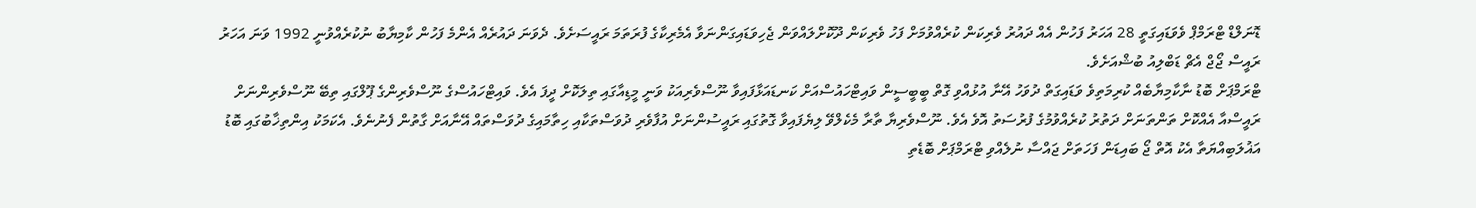ޑޮނަލްޑް ޓްރަމްޕް ވެވަޑައިގަތީ 28 އަހަރު ފަހުން އެއް ދައުރު ވެރިކަން ކުރެއްވުމަށް ފަހު ވެރިކަން ދޫކޮށްލައްވަން ޖެހިވަޑައިގަންނަވާ އެމެރިކާގެ ފުރަތަމަ ރައީސަށެވެ. ދެވަނަ ދައުރެއް އެންމެ ފަހުން ކާމިޔާބު ނުކުރެއްވުނީ 1992 ވަނަ އަހަރު ރައީސް ޖޯޖް އެޗް ޑަބްލިއު ބުޝްއަށެވެ.
ޓްރަމްޕަށް ބޮޑު ނާކާމިޔާބެއް ކުރިމަތިވެ ވަޑައިގަތް ދުވަހު އޭނާ އުޅުއްވި ގޮތް ބީބީސީން ވައިޓްހައުސްއަށް ކަނޑައަޅާފައިވާ ނޫސްވެރިއަކު ވަނީ މީޑިއާގައި ތިލަކޮށް ދީފަ އެވެ. ވައިޓްހައުސްގެ ނޫސްވެރިންގެ ޕޫލްގައި ތިބޭ ނޫސްވެރިންނަށް ރައީސްއާ އެއްކޮށް ތަންތަނަށް ދަތުރު ކުރެއްވުމުގެ ފުރުސަތު އޮވެ އެވެ. ނޫސްވެރިޔާ ތާރާ މެކެލްވޭ ލިޔެފައިވާ ގޮތުގައި ރައީސުންނަށް އުފާވެރި ދުވަސްތަކާއި ހިތާމައިގެ ދުވަސްތައް އޭނާއަށް ގާތުން ފެނުނެވެ. އެކަމަކު އިންތިޚާބުގައި ބޮޑު އަޣުލަބިއްޔަތާ އެކު އޮތް ޖޯ ބައިޑަން ފަހަތަށް ޖައްސާ ނުލެއްވި ޓްރަމްޕަށް ބޮޑެތި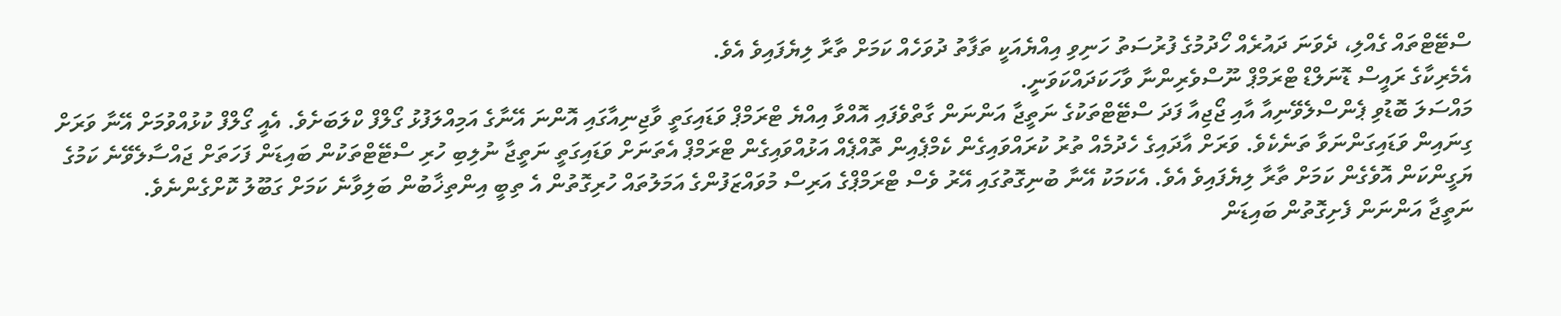ސްޓޭޓްތައް ގެއްލި، ދެވަނަ ދައުރެއް ހޯދުމުގެ ފުރުސަތު ހަނިވި އިއްޔެއަކީ ތަފާތު ދުވަހެއް ކަމަށް ތާރާ ލިޔެފައިވެ އެވެ.
އެމެރިކާގެ ރައީސް ޑޮނަލްޑް ޓްރަމްޕް ނޫސްވެރިންނާ ވާހަކަދައްކަވަނީ.
މައްސަލަ ބޮޑުވި ޕެންސްލެވޭނިއާ އާއި ޖޯޖިއާ ފަދަ ސްޓޭޓްތަކުގެ ނަތީޖާ އަންނަން ގާތްވެފައި އޮއްވާ އިއްޔެ ޓްރަމްޕް ވަޑައިގަތީ ވާޖިނިއާގައި އޮންނަ އޭނާގެ އަމިއްލަފުޅު ގޯލްފް ކްލަބަށެވެ. އެއީ ގޯލްފް ކުޅުއްވުމަށް އޭނާ ވަރަށް ގިނައިން ވަޑައިގަންނަވާ ތަނެކެވެ. ވަރަށް އާދައިގެ ހެދުމެއް ތުރު ކުރައްވައިގެން ކެމްޕެއިން ތޮއްޕެއް އަޅުއްވައިގެން ޓްރަމްޕް އެތަނަށް ވަޑައިގަތީ ނަތީޖާ ނުލިބި ހުރި ސްޓޭޓްތަކުން ބައިޑަން ފަހަތަށް ޖައްސާލެވޭނެ ކަމުގެ ޔަގީންކަން އޮވެގެން ކަމަށް ތާރާ ލިޔެފައިވެ އެވެ. އެކަމަކު އޭނާ ބުނިގޮތުގައި އޭރު ވެސް ޓްރަމްޕްގެ އަރިސް މުވައްޒަފުންގެ އަމަލުތައް ހުރިގޮތުން އެ ތިބީ އިންތިޚާބުން ބަލިވާނެ ކަމަށް ގަބޫލު ކޮށްގެންނެވެ.
ނަތީޖާ އަންނަން ފެށިގޮތުން ބައިޑަން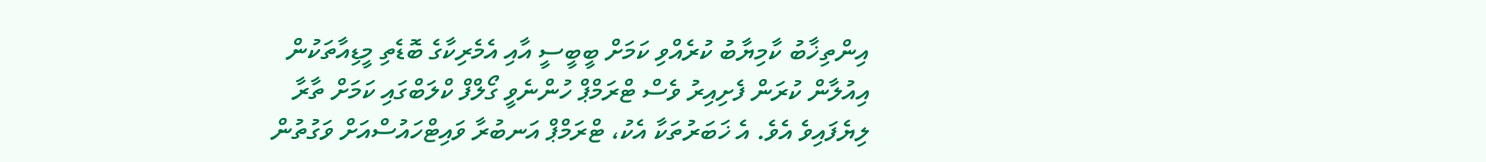އިންތިޚާބު ކާމިޔާބު ކުރެއްވި ކަމަށް ބީބީސީ އާއި އެމެރިކާގެ ބޮޑެތި މީޑިއާތަކުން އިއުލާން ކުރަން ފެށިއިރު ވެސް ޓްރަމްޕް ހުންނެވީ ގޯލްފް ކްލަބްގައި ކަމަށް ތާރާ ލިޔެފައިވެ އެވެ. އެ ޚަބަރުތަކާ އެކު، ޓްރަމްޕް އަނބުރާ ވައިޓްހައުސްއަށް ވަގުތުން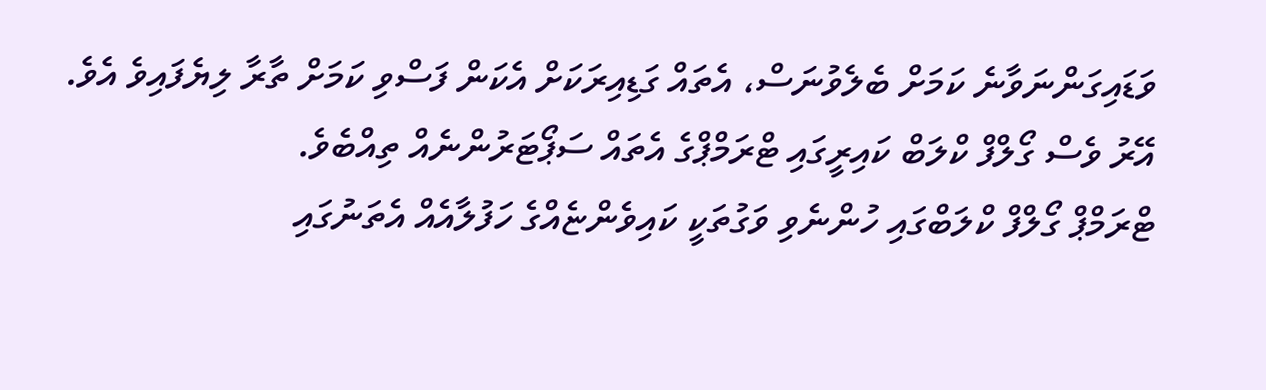ވަޑައިގަންނަވާނެ ކަމަށް ބެލެވުނަސް، އެތައް ގަޑިއިރަކަށް އެކަން ފަސްވި ކަމަށް ތާރާ ލިޔެފައިވެ އެވެ. އޭރު ވެސް ގޯލްފް ކްލަބް ކައިރީގައި ޓްރަމްޕްގެ އެތައް ސަޕޯޓަރުންނެއް ތިއްބެވެ.
ޓްރަމްޕް ގޯލްފް ކްލަބްގައި ހުންނެވި ވަގުތަކީ ކައިވެންޏެއްގެ ހަފުލާއެއް އެތަނުގައި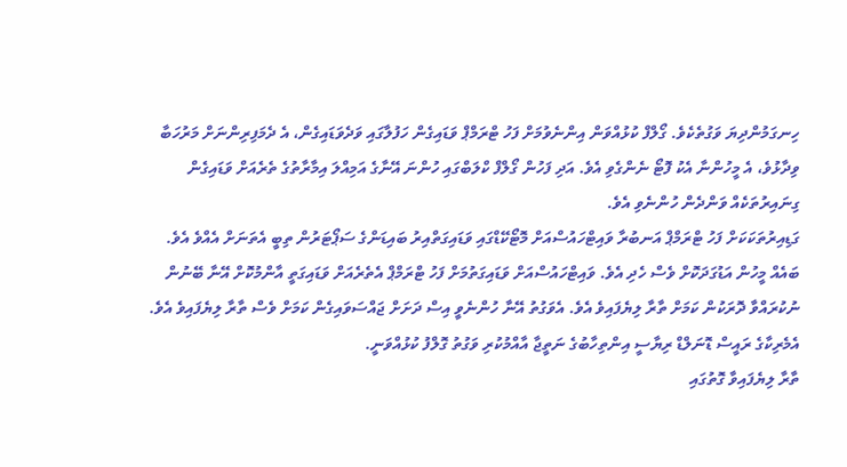ހިނގަމުންދިޔަ ވަގުތެކެވެ. ގޯލްފް ކުޅުއްވަން އިންނެވުމަށް ފަހު ޓްރަމްޕް ވަޑައިގެން ހަފުލާގައި ވަދެވަޑައިގެން، އެ ދެމަފިރިންނަށް މަރުހަބާ ވިދާޅުވެ، އެ މީހުންނާ އެކު ފޮޓޯ ނެންގެވި އެވެ. އަދި ފަހުން ގޯލްފް ކްލަބްގައި ހުންނަ އޭނާގެ އަމިއްލަ އިމާރާތުގެ ތެރެއަށް ވަޑައިގެން ގިނައިރުތަކެއް ވަންދެން ހުންނެވި އެވެ.
ގަޑިއިރުތަކަކަށް ފަހު ޓްރަމްޕް އަނބުރާ ވައިޓްހައުސްއަށް މޮޓޯކޭޑްގައި ވަޑައިގަތްއިރު ބައިޑަންގެ ސަޕޯޓަރުން ތިބީ އެތަނަށް އެއްވެ އެވެ. ބައެއް މީހުން އަޑުގަދަކޮށް ވެސް ހެދި އެވެ. ވައިޓްހައުސްއަށް ވަޑައިގަތުމަށް ފަހު ޓްރަމްޕް އެތެރެއަށް ވަޑައިގަތީ އާންމުކޮށް އޭނާ ބޭނުން ނުކުރައްވާ ދޮރަކުން ކަމަށް ތާރާ ލިޔެފައިވެ އެވެ. އެވަގުތު އޭނާ ހުންނެވީ އިސް ދަށަށް ޖައްސަވައިގެން ކަމަށް ވެސް ތާރާ ލިޔެފައިވެ އެވެ.
އެމެރިކާގެ ރައީސް ޑޮނަލްޑް ރިޔާސީ އިންތިހާބުގެ ނަތީޖާ އާއްމުކުރި ވަގުތު ގޮލްފު ކުޅުއްވަނީ.
ތާރާ ލިޔެފައިވާ ގޮތުގައި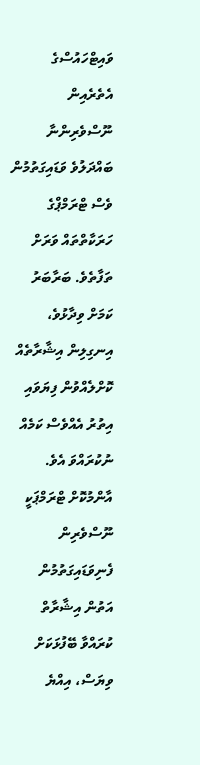ވައިޓްހައުސްގެ އެތެރެއިން ނޫސްވެރިންނާ ބައްދަލުވެ ވަޑައިގަތުމުން ވެސް ޓްރަމްޕްގެ ހަރަކާތްތައް ވަރަށް ތަފާތެވެ. ބަރާބަރު ކަމަށް ވިދާޅުވެ، އިނގިލިން އިޝާރާތެއް ކޮށްލެއްވުން ފިޔަވައި އިތުރު އެއްވެސް ކަމެއް ނުކުރައްވަ އެވެ. އާންމުކޮށް ޓްރަމްޕަކީ ނޫސްވެރިން ފެނިވަޑައިގަތުމުން އަތުން އިޝާރާތް ކުރައްވާ ބޭފުޅަކަށް ވިޔަސް، އިއްޔެ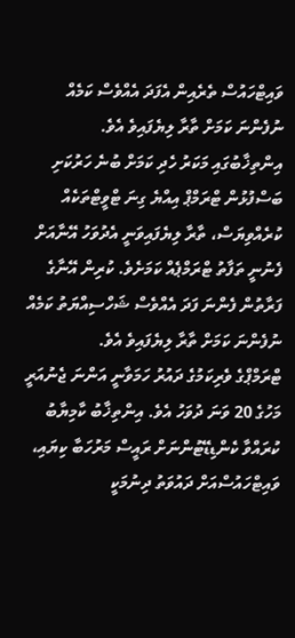ވައިޓްހައުސް ތެރެއިން އެފަދަ އެއްވެސް ކަމެއް ނުފެންނަ ކަމަށް ތާރާ ލިޔެފައިވެ އެވެ.
އިންތިޚާބުގައި މަކަރު ހެދި ކަމަށް ބުނެ ހަރުކަށި ބަސްފުޅުން ޓްރަމްޕް އިއްޔެ ގިނަ ޓްވީޓްތަކެއް ކުރެއްވިޔަސް، ތާރާ ލިޔެފައިވަނީ އެދުވަހު އޭނާއަށް ފެނުނީ ތަފާތު ޓްރަމްޕެއް ކަމަށެވެ. ކުރިން އޭނާގެ ފަރާތުން ފެންނަ ފަދަ އެއްވެސް ޝަހްސިއްޔަތު ކަމެއް ނުފެންނަ ކަމަށް ތާރާ ލިޔެފައިވެ އެވެ.
ޓްރަމްޕްގެ ވެރިކަމުގެ ދައުރު ހަމަވާނީ އަންނަ ޖެނުއަރީ މަހުގެ 20 ވަނަ ދުވަހު އެވެ. އިންތިޚާބު ކާމިޔާބު ކުރައްވާ ކެންޑިޑޭޓުންނަށް ރައީސް މަރުހަބާ ކިޔައި، ވައިޓްހައުސްއަށް ދައުވަތު ދިނުމަކީ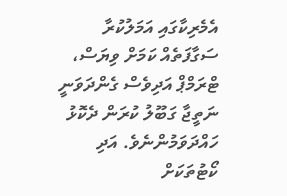އެމެރިކާގައި އަމަލުކުރާ ސަގާފަތެއް ކަމަށް ވިޔަސް، ޓްރަމްޕް އަދިވެސް ގެންދަވަނީ ނަތީޖާ ގަބޫލު ކުރަން ދެކޮޅު ހައްދަވަމުންނެވެ. އަދި ކޯޓުތަކަށް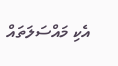އެކި މައްސަލަތައް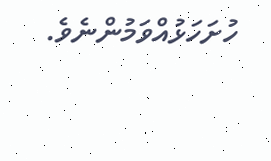ހުށަހަޅުއްވަމުންނެވެ.